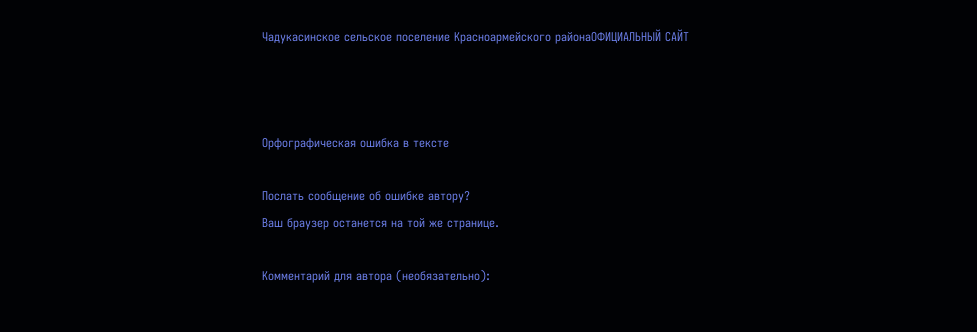Чадукасинское сельское поселение Красноармейского районаОФИЦИАЛЬНЫЙ САЙТ



Орфографическая ошибка в тексте

Послать сообщение об ошибке автору?
Ваш браузер останется на той же странице.

Комментарий для автора (необязательно):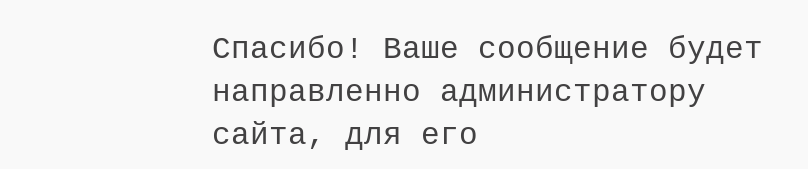Спасибо! Ваше сообщение будет направленно администратору сайта, для его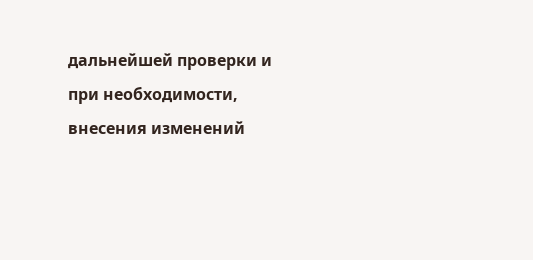дальнейшей проверки и при необходимости, внесения изменений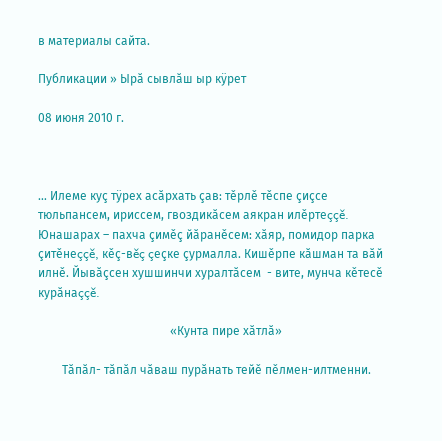в материалы сайта.

Публикации » Ырă сывлăш ыр кÿрет

08 июня 2010 г.



… Илеме куç тÿрех асăрхать çав: тěрлě тěспе çиçсе тюльпансем, ириссем, гвоздикăсем аякран илěртеççě. Юнашарах – пахча çимěç йăранěсем: хăяр, помидор парка çитěнеççě, кěç-вěç çеçке çурмалла. Кишěрпе кăшман та вăй илнě. Йывăçсен хушшинчи хуралтăсем  - вите, мунча кěтесě курăнаççě.

                                            «Кунта пире хăтлă»

        Тăпăл- тăпăл чăваш пурăнать тейě пěлмен-илтменни.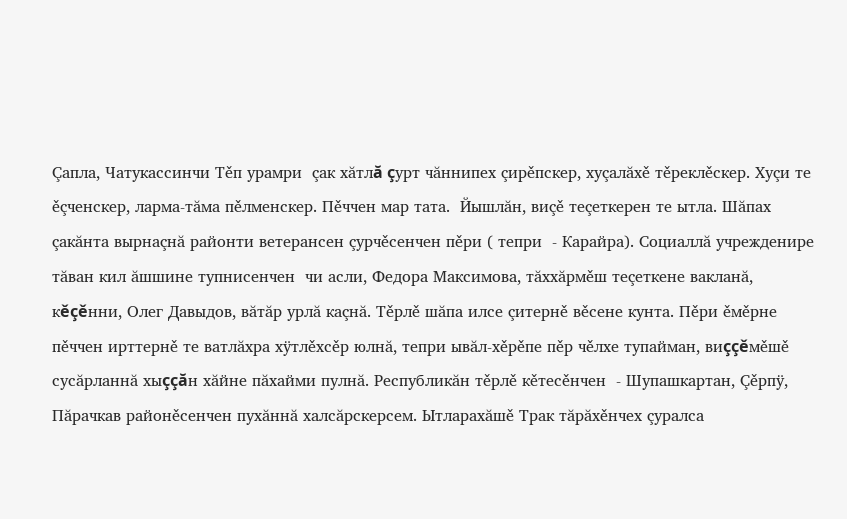Çапла, Чатукассинчи Тěп урамри  çак хăтлă çурт чăннипех çирěпскер, хуçалăхě тěреклěскер. Хуçи те ěçченскер, ларма-тăма пěлменскер. Пěччен мар тата.  Йышлăн, виçě теçеткерен те ытла. Шăпах çакăнта вырнаçнă районти ветерансен çурчěсенчен пěри ( тепри  - Карайра). Социаллă учрежденире тăван кил ăшшине тупнисенчен  чи асли, Федора Максимова, тăххăрмěш теçеткене вакланă, кěçěнни, Олег Давыдов, вăтăр урлă каçнă. Тěрлě шăпа илсе çитернě вěсене кунта. Пěри ěмěрне пěччен ирттернě те ватлăхра хÿтлěхсěр юлнă, тепри ывăл-хěрěпе пěр чěлхе тупайман, виççěмěшě сусăрланнă хыççăн хăйне пăхайми пулнă. Республикăн тěрлě кěтесěнчен  - Шупашкартан, Çěрпÿ, Пăрачкав районěсенчен пухăннă халсăрскерсем. Ытларахăшě Трак тăрăхěнчех çуралса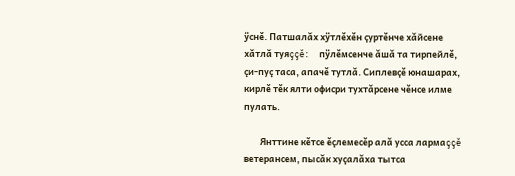ÿснě. Патшалăх хÿтлěхěн çуртěнче хăйсене хăтлă туяççě:  пÿлěмсенче ăшă та тирпейлě, çи-пуç таса, апачě тутлă. Сиплевçě юнашарах, кирлě тěк ялти офисри тухтăрсене чěнсе илме пулать.

        Янттине кěтсе ěçлемесěр алă усса лармаççě ветерансем, пысăк хуçалăха тытса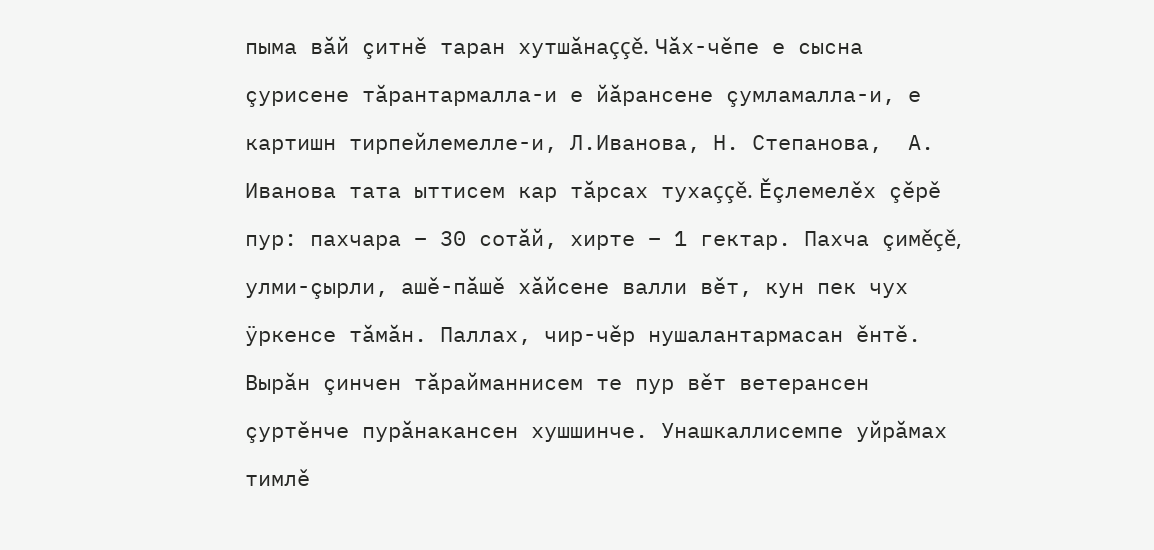пыма вăй çитнě таран хутшăнаççě. Чăх-чěпе е сысна çурисене тăрантармалла-и е йăрансене çумламалла-и, е картишн тирпейлемелле-и, Л.Иванова, Н. Степанова,  А. Иванова тата ыттисем кар тăрсах тухаççě. Ěçлемелěх çěрě пур: пахчара – 30 сотăй, хирте – 1 гектар. Пахча çимěçě, улми-çырли, ашě-пăшě хăйсене валли вěт, кун пек чух ÿркенсе тăмăн. Паллах, чир-чěр нушалантармасан ěнтě. Вырăн çинчен тăрайманнисем те пур вěт ветерансен çуртěнче пурăнакансен хушшинче. Унашкаллисемпе уйрăмах тимлě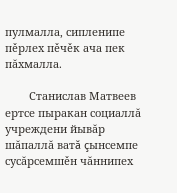пулмалла, сипленипе пěрлех пěчěк ача пек пăхмалла.

        Станислав Матвеев ертсе пыракан социаллă учреждени йывăр шăпаллă ватă çынсемпе сусăрсемшěн чăннипех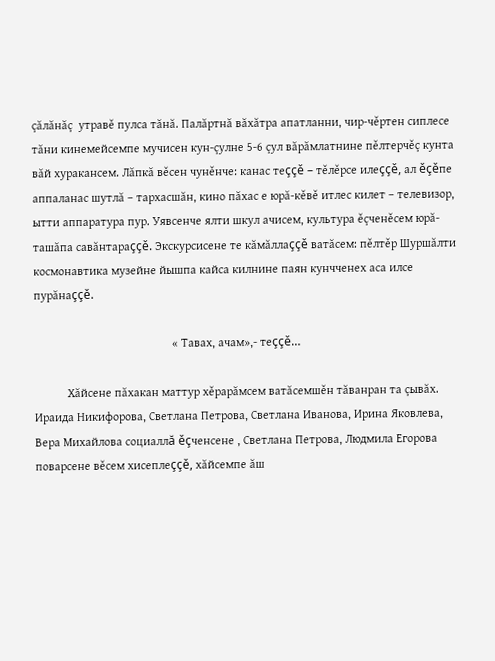çăлăнăç  утравě пулса тăнă. Палăртнă вăхăтра апатланни, чир-чěртен сиплесе тăни кинемейсемпе мучисен кун-çулне 5-6 çул вăрăмлатнине пěлтерчěç кунта вăй хуракансем. Лăпкă вěсен чунěнче: канас теççě – тěлěрсе илеççě, ал ěçěпе аппаланас шутлă – тархасшăн, кино пăхас е юрă-кěвě итлес килет – телевизор, ытти аппаратура пур. Уявсенче ялти шкул ачисем, культура ěçченěсем юрă-ташăпа савăнтараççě. Экскурсисене те кăмăллаççě ватăсем: пěлтěр Шуршăлти космонавтика музейне йышпа кайса килнине паян кунчченех аса илсе пурăнаççě.

                                              « Тавах, ачам»,- теççě…

           Хăйсене пăхакан маттур хěрарăмсем ватăсемшěн тăванран та çывăх. Ираида Никифорова, Светлана Петрова, Светлана Иванова, Ирина Яковлева, Вера Михайлова социаллă ěçченсене , Светлана Петрова, Людмила Егорова поварсене вěсем хисеплеççě, хăйсемпе ăш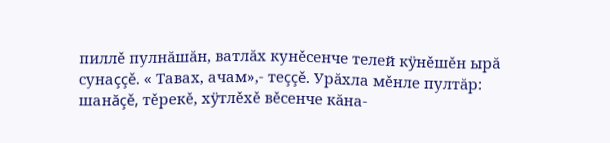пиллě пулнăшăн, ватлăх кунěсенче телей кÿнěшěн ырă сунаççě. « Тавах, ачам»,- теççě. Урăхла мěнле пултăр: шанăçě, тěрекě, хÿтлěхě вěсенче кăна-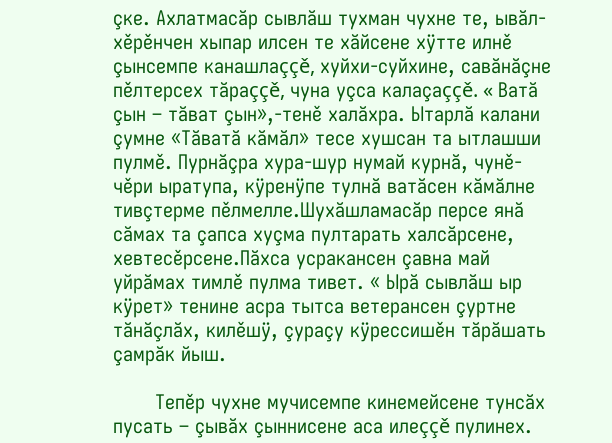çке. Ахлатмасăр сывлăш тухман чухне те, ывăл-хěрěнчен хыпар илсен те хăйсене хÿтте илнě çынсемпе канашлаççě, хуйхи-суйхине, савăнăçне пěлтерсех тăраççě, чуна уçса калаçаççě. « Ватă çын – тăват çын»,-тенě халăхра. Ытарлă калани çумне «Тăватă кăмăл» тесе хушсан та ытлашши пулмě. Пурнăçра хура-шур нумай курнă, чунě-чěри ыратупа, кÿренÿпе тулнă ватăсен кăмăлне тивçтерме пěлмелле.Шухăшламасăр персе янă сăмах та çапса хуçма пултарать халсăрсене, хевтесěрсене.Пăхса усракансен çавна май уйрăмах тимлě пулма тивет. « Ырă сывлăш ыр кÿрет» тенине асра тытса ветерансен çуртне тăнăçлăх, килěшÿ, çураçу кÿрессишěн тăрăшать çамрăк йыш.

       Тепěр чухне мучисемпе кинемейсене тунсăх пусать – çывăх çыннисене аса илеççě пулинех.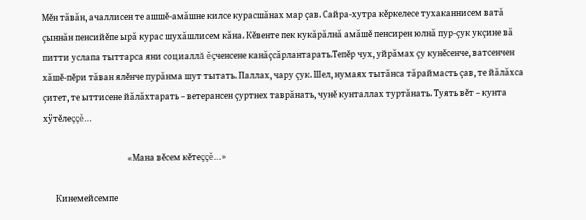Мěн тăвăн, ачаллисен те ашшě-амăшне килсе курасшăнах мар çав. Сайра-хутра кěркелесе тухаканнисем ватă çыннăн пенсийěпе ырă курас шухăшлисем кăна. Кěвенте пек кукăрăлнă амăшě пенсирен юлнă пур-çук укçине вă питти услапа тыттарса яни социаллă ěçченсене канăçсăрлантарать.Тепěр чух, уйрăмах çу кунěсенче, ватсенчен хăшě-пěри тăван ялěнче пурăнма шут тытать. Паллах, чару çук. Шел, нумаях тытăнса тăраймасть çав, те йăлăхса çитет, те ыттисене йăлăхтарать – ветерансен çуртнех таврăнать, чунě кунталлах туртăнать. Туять вěт – кунта хÿтěлеççě…

                                          «Мана вěсем кěтеççě…»

      Кинемейсемпе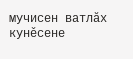мучисен ватлăх кунěсене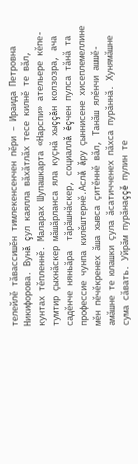телейлě тăвассишěн тимлекенсенчен пěри – Ираида Петровна Никифорова. Вунă çул каялла вăхăтлăх тесе килнě те вăл, кунтах тěпленнě. Маларах Шупашкарта «Нарспи» ательере кěпе-тумтир çыхнăскер мăшăрланса яла куçнă хыççăн колзозра, ача садěнче няньăра  тăрăшнăскер, социаллă ěçчен пулса тăнă та профессие чунпа килěштернě.Аслă ăру çыннисене хисеплемеллине мěн пěчěкренех ăша хывса çитěннě вăл, Танăш ялěнчи ашшě-амăшне те юлашки çула ăсатичченех пăхса пурăннă. Хунямăшне сума сăвать. Уйрăм пурăнаççě пулин те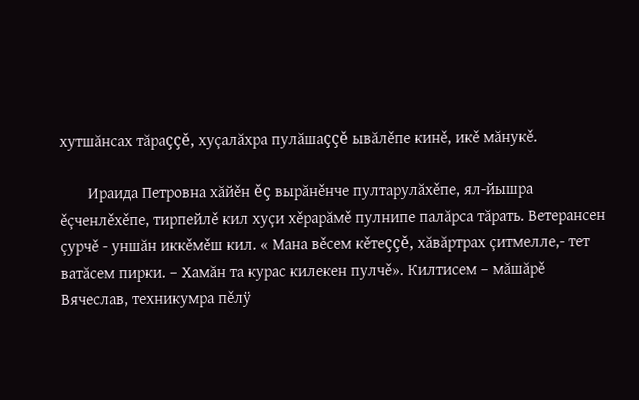хутшăнсах тăраççě, хуçалăхра пулăшаççě ывăлěпе кинě, икě мăнукě.

       Ираида Петровна хăйěн ěç вырăнěнче пултарулăхěпе, ял-йышра ěçченлěхěпе, тирпейлě кил хуçи хěрарăмě пулнипе палăрса тăрать. Ветерансен çурчě - уншăн иккěмěш кил. « Мана вěсем кěтеççě, хăвăртрах çитмелле,- тет ватăсем пирки. – Хамăн та курас килекен пулчě». Килтисем – мăшăрě Вячеслав, техникумра пěлÿ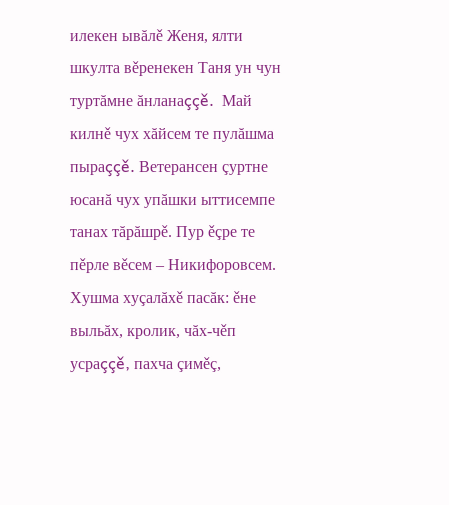илекен ывăлě Женя, ялти шкулта вěренекен Таня ун чун туртăмне ăнланаççě.  Май килнě чух хăйсем те пулăшма пыраççě. Ветерансен çуртне юсанă чух упăшки ыттисемпе танах тăрăшрě. Пур ěçре те пěрле вěсем – Никифоровсем. Хушма хуçалăхě пасăк: ěне выльăх, кролик, чăх-чěп усраççě, пахча çимěç,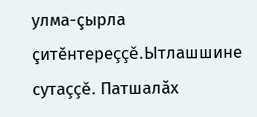улма-çырла çитěнтереççě.Ытлашшине сутаççě. Патшалăх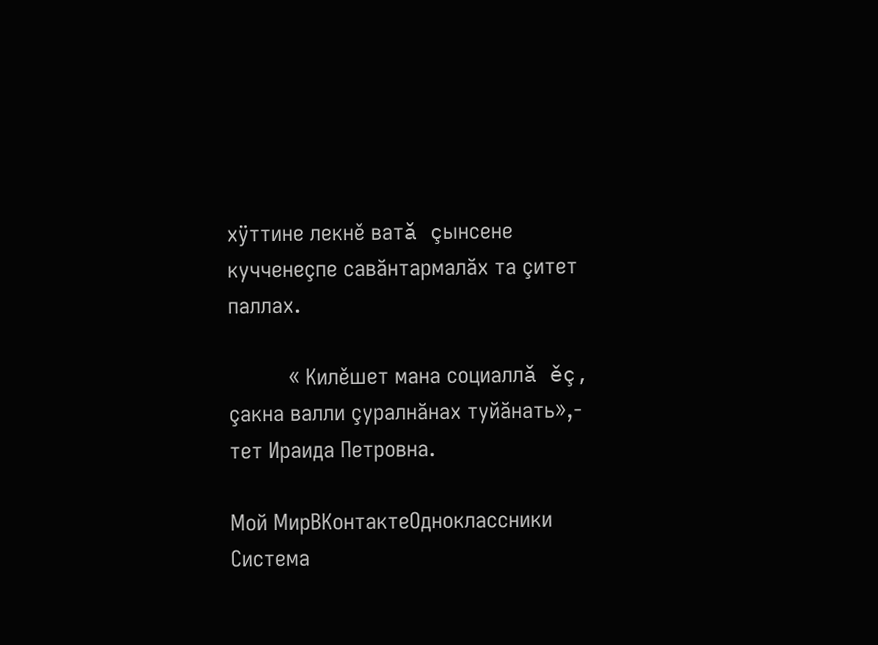хÿттине лекнě ватă çынсене кучченеçпе савăнтармалăх та çитет паллах.

          « Килěшет мана социаллă ěç, çакна валли çуралнăнах туйăнать»,- тет Ираида Петровна.

Мой МирВКонтактеОдноклассники
Система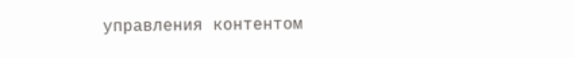управления контентом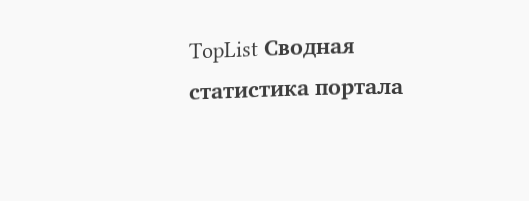TopList Сводная статистика портала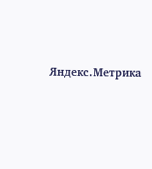Яндекс.Метрика